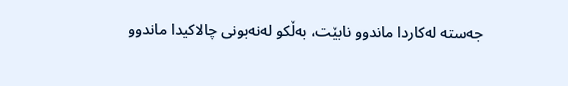جەستە لەکاردا ماندوو نابێت، بەڵکو لەنەبونى چالاکیدا ماندوو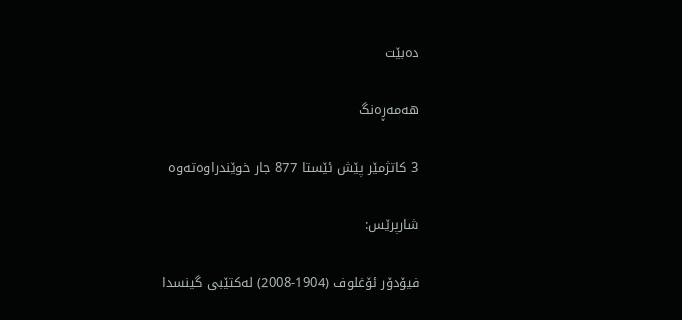دەبێت

هەمەڕەنگ

3 کاتژمێر پێش ئێستا‌ 877 جار خوێندراوه‌ته‌وه

شارپرێس:

فیۆدۆر ئۆغلوف (1904-2008) لەکتێبی گینسدا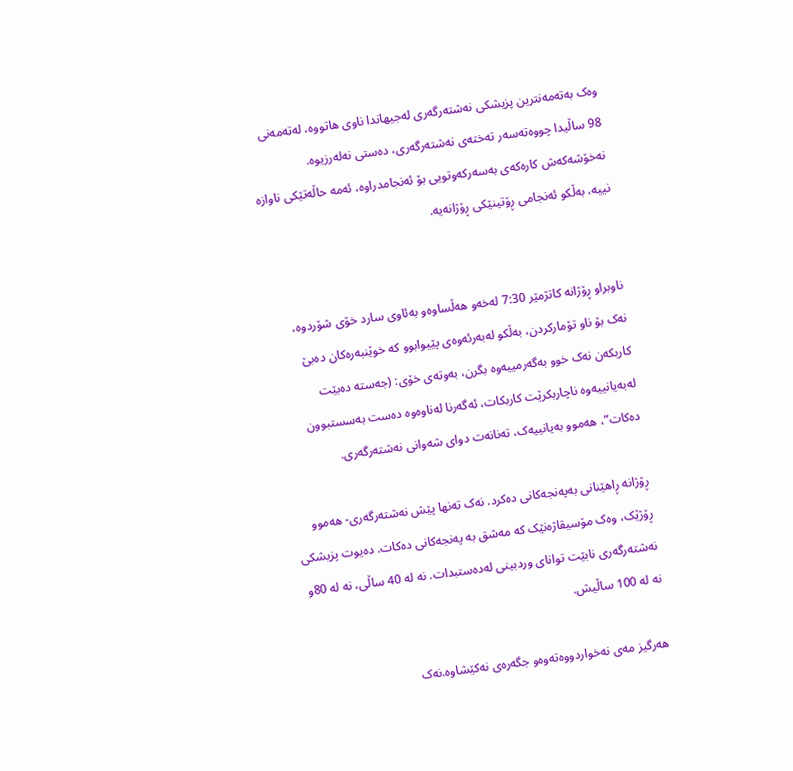وەک بەتەمەنترین پزیشکی نەشتەرگەری لەجیهاندا ناوى هاتووە، لەتەمەنی 98 ساڵیدا چووەتەسەر تەختەى نەشتەرگەری، دەستی نەلەرزیوە. نەخۆشەکەش کارەکەى بەسەرکەوتویی بۆ ئەنجامدراوە، ئەمە حاڵەتێکی ناوازە نییە، بەڵکو ئەنجامی ڕۆتینێکی ڕۆژانەیە.


ناوبراو ڕۆژانە کاتژمێر 7:30 لەخەو هەڵساوەو بەئاوى سارد خۆى شۆردوە، نەک بۆ ناو تۆمارکردن، بەڵکو لەبەرئەوەى پێیوابوو کە خوێنبەرەکان دەبێ کاربکەن نەک خوو بەگەرمییەوە بگرن، بەوتەی خۆی: (جەستە دەبێت لەبەیانییەوە ناچاربکرێت کاربکات، ئەگەرنا لەناوەوە دەست بەسستبوون دەکات”، هەموو بەیانییەک، تەنانەت دوای شەوانی نەشتەرگەری.

ڕۆژانە ڕاهێنانی بەپەنجەکانی دەکرد. نەک تەنها پێش نەشتەرگەری- هەموو ڕۆژێک، وەک مۆسیقاژەنێک کە مەشق بە پەنجەکانى دەکات. دەیوت پزیشکی نەشتەرگەری نابێت توانای وردبینی لەدەستبدات. نە لە 40 ساڵى، نە لە 80و نە لە 100 ساڵیش.

هەرگیز مەی نەخواردووەتەوەو جگەرەى نەکێشاوە.نەک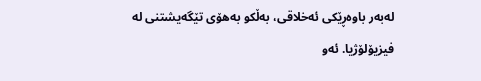لەبەر باوەڕێکى ئەخلاقی، بەڵکو بەهۆی تێگەیشتنی لە فیزیۆلۆژیا. ئەو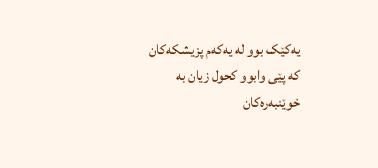یەکێک بوو لە یەکەم پزیشکەکان کە پێی وابوو کحول زیان بە خوێنبەرەکان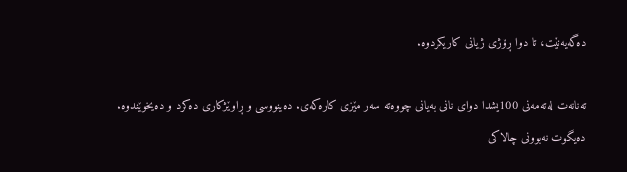دەگەیەنێت، تا دوا ڕۆژی ژیانی کاریکردوە.

تەنانەت لەتەمەنى 100یشدا دواى نانی بەیانی چووەتە سەر مێزى کارەکەى. دەینووسی و ڕاوێژکاری دەکرد و دەیخوێندوە. دەیگوت نەبوونى چالاکى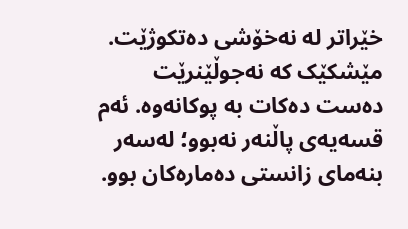خێراتر لە نەخۆشی دەتکوژێت. مێشکێک کە نەجوڵێنرێت دەست دەکات بە پوکانەوە. ئەم قسەیەى پاڵنەر نەبوو؛ لەسەر بنەماى زانستی دەمارەکان بوو.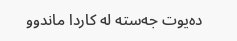دەیوت جەستە لە کاردا ماندوو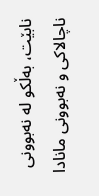نابێت، بەڵکو لە نەبوونى ناچالاکی و نەبوونی مانادا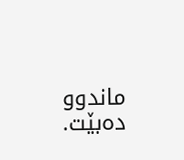ماندوو دەبێت.